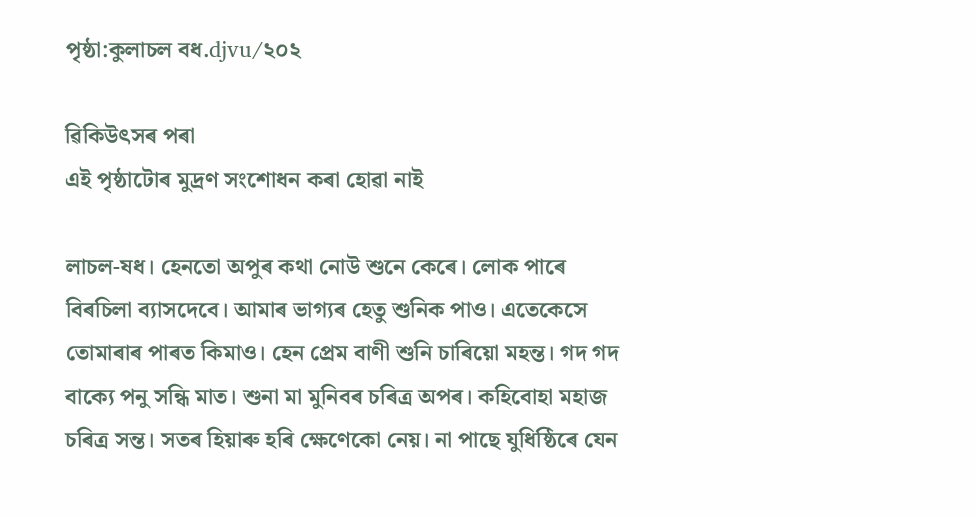পৃষ্ঠা:কুলাচল বধ.djvu/২০২

ৱিকিউৎসৰ পৰা
এই পৃষ্ঠাটোৰ মুদ্ৰণ সংশোধন কৰা হোৱা নাই

লাচল-ষধ। হেনতো অপুৰ কথা নোউ শুনে কেৰে। লোক পাৰে বিৰচিলা ব্যাসদেবে। আমাৰ ভাগ্যৰ হেতু শুনিক পাও। এতেকেসে তোমাৰাৰ পাৰত কিমাও। হেন প্ৰেম বাণী শুনি চাৰিয়ো মহন্ত। গদ গদ বাক্যে পনু সন্ধি মাত। শুনা মা মুনিবৰ চৰিত্ৰ অপৰ। কহিবোহা মহাজ চৰিত্ৰ সন্ত। সতৰ হিয়াৰু হৰি ক্ষেণেকো নেয়। না পাছে যুধিষ্ঠিৰে যেন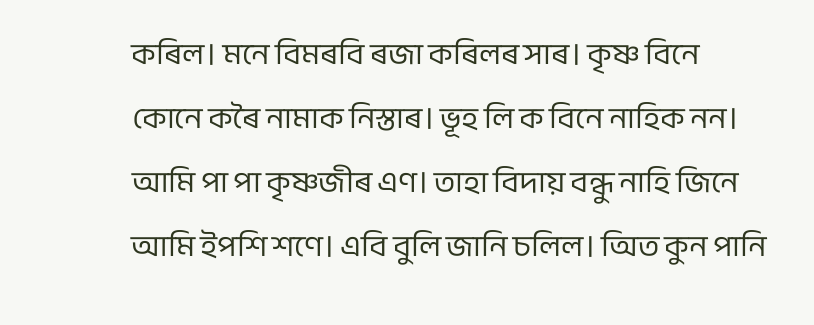কৰিল। মনে বিমৰবি ৰজা কৰিলৰ সাৰ। কৃষ্ণ বিনে কোনে কৰৈ নামাক নিস্তাৰ। ভূহ লি ক বিনে নাহিক নন। আমি পা পা কৃষ্ণজীৰ এণ। তাহা বিদায় বন্ধু নাহি জিনে আমি ইপশি শণে। এবি বুলি জানি চলিল। অিত কুন পানি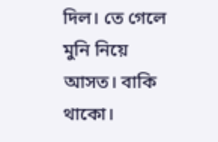দিল। তে গেলে মুনি নিয়ে আসত। বাকি থাকো।